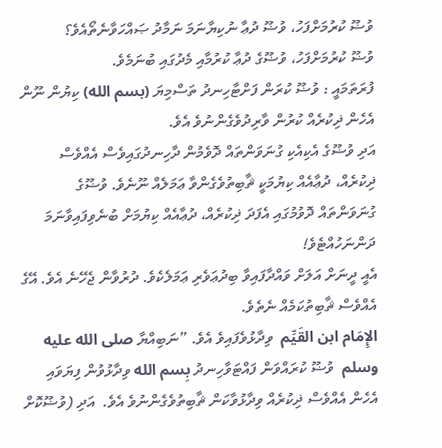ވުޟޫ ކުރުމަށްފަހު، ވުޟޫ ދުޢާ ނުކިޔާނަމަ ނަމާދު ޞައްހަވާނެތޯއެވެ؟
ވުޟޫ ކުރުމަށްފަހު، ވުޟޫގެ ދުޢާ ކުރުމާއި މެދުގައި ބުނަމެވެ.
ފުރަތަމައީ : ވުޟޫ ކުރަން ފަށްޓާހިނދު ތަސްމިޔަ (بسم الله) ކިޔުން ނޫން އެހެން ޛިކުރެއް ކުރުން ވާރިދުވެގެންނުވެ އެވެ.
އަދި ވުޟޫގެ އެކިއެކި ގުނަވަންތައް ދޮވެމުން ދާހިނދުގައިވެސް އެއްވެސް ޛިކުރެއް، ދުޢާއެއް ކިޔުމަކީ ޘާބިތުވެގެންވާ ޢަމަލެއް ނޫނެވެ. ވުޟޫގެ ގުނަވަންތައް ދޮވުމުގައި އެފަދަ ޛިކުރެއް، ދުޢާއެއް ކިޔުމަށް ބުނެވިފައިވާނަމަ ދަންނަހުއްޓެވެ!
އެއީ ދީނަށް އަލަށް ވައްދާފައިވާ ބިދުޢަވެރި ޢަމަލެކެވެ. ދުރުވާން ޖެހޭނެ އެވެ. އޭގެ އެއްވެސް ޘާބިތުކަމެއް ނެތެވެ.
الإِمَام ابن القَيِّم  ވިދާޅުވެފައިވެ އެވެ. ”ނަބިއްޔާ صلى الله عليه وسلم  ވުޟޫ ކުރައްވަން ފައްޓަވާހިނދު بِسم الله ވިދާޅުވުން ފިޔަވައި އެހެން އެއްވެސް ޛިކުރެއް ވިދާޅުވާކަން ޘާބިތުވެގެންނުވެ އެވެ.  އަދި (ވުޟޫކޮށް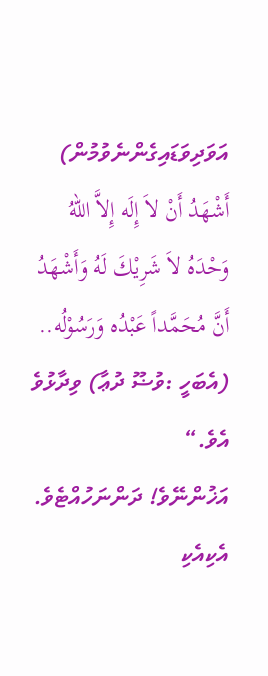އަވަދިވަޑައިގެންނެވުމުން) أَشْهَدُ أَنْ لاَ إِلَه إِلاَّ اللهُ وَحْدَهُ لاَ شَرِيْكَ لَهُ وَأَشْهَدُ أَنَّ مُحَمَّداً عَبْدُه وَرَسُوْلُه.. (އެބަހީ :ވުޟޫ ދުޢާ) ވިދާޅުވެ އެވެ.“
އަޚުންނޭވެ! ދަންނަހުއްޓެވެ. އެކިއެކި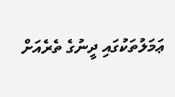ޢަމަލުތަކުގައި ދީނުގެ ތެރެއަށް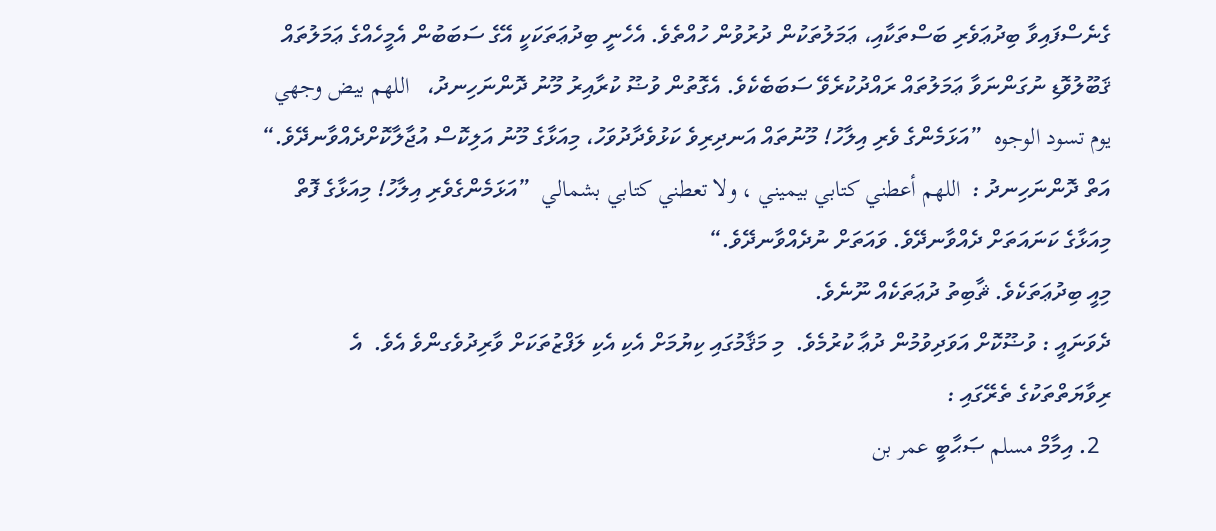ގެނެސްފައިވާ ބިދުޢަވެރި ބަސްތަކާއި، ޢަމަލުތަކުން ދުރުވުން ހުއްތެވެ. އެހެނީ ބިދުޢަތަކަކީ އޭގެ ސަބަބުން އެމީހެއްގެ ޢަމަލުތައް ޤަބޫލުވޮޑި ނުގަންނަވާ ޢަމަލުތައް ރައްދުކުރެވޭ ސަބަބެކެވެ. އެގޮތުން ވުޟޫ ކުރާއިރު މޫނު ދޮންނަހިނދު،   اللهم بيض وجهي يوم تسود الوجوه  ”އަޅަމެންގެ ވެރި އިލާހު! މޫނުތައް އަނދިރިވެ ކަޅުވެދާދުވަހު، މިއަޅާގެ މޫނު އަލިކޮސް އުޖާލާކޮށްދެއްވާނދޭވެ.“
އަތް ދޮންނަހިނދު :  اللهم أعطني كتابي بيميني ، ولا تعطني كتابي بشمالي  ”އަޅަމެންގެވެރި އިލާހު! މިއަޅާގެ ފޮތް މިއަޅާގެ ކަނައަތަށް ދެއްވާނދޭވެ. ވައަތަށް ނުދެއްވާނދޭވެ.“
މިއީ ބިދުޢަތަކެވެ. ޘާބިތު ދުޢަތަކެއް ނޫނެވެ.
ދެވަނައީ : ވުޟޫކޮށް އަވަދިވުމުން ދުޢާ ކުރުމެވެ.  މި މަޤާމުގައި ކިޔުމަށް އެކި އެކި ލަފްޒުތަކަށް ވާރިދުވެގންވެ އެވެ.  އެ ރިވާޔަތްތަކުގެ ތެރޭގައި :
  2. އިމާމް مسلم ޞަޙާބީ عمر بن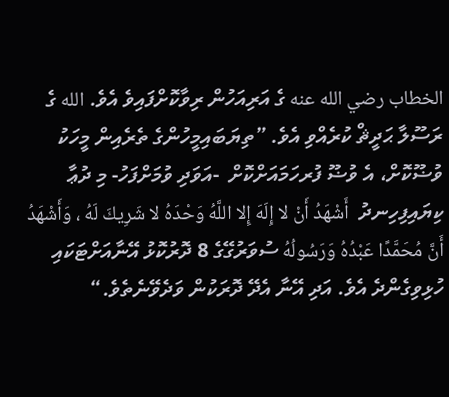الخطاب رضي الله عنه ގެ އަރިއަހުން ރިވާކޮށްފައިވެ އެވެ. الله ގެ ރަސޫލާ ޙަދީޘް ކުރެއްވި އެވެ. ”ތިޔަބައިމީހުންގެ ތެރެއިން މީހަކު ވުޟޫކޮށް، އެ ވުޟޫ ފުރހަމައަށްކޮށް  -އަވަދި ވުމަށްފަހު- މި ދުޢާ ކިޔައިފިހިނދު  أَشْهَدُ أَنْ لا إِلَهَ إِلا اللَّهُ وَحْدَهُ لا شَرِيكَ لَهُ ، وَأَشْهَدُ أَنَّ مُحَمَّدًا عَبْدُهُ وَرَسُولُهُ ސުވަރުގޭގެ 8 ދޮރުކޮޅު އޭނާއަށްޓަކައި ހުޅިވިގެންދެ އެވެ. އަދި އޭނާ އެދޭ ދޮރަކުން ވަދެވޭނެތެވެ.“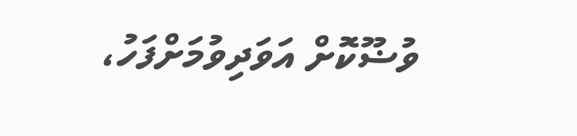ވުޟޫކޮށް އަވަދިވުމަށްފަހު،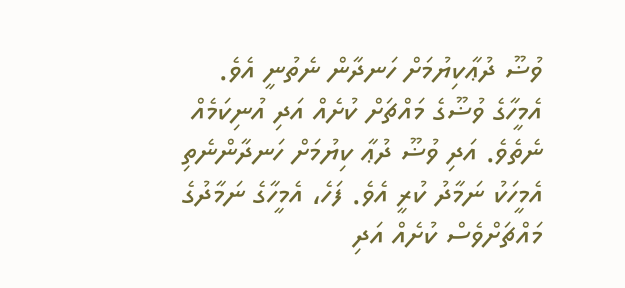ވުޟޫ ދުޢާކިޔުމަށް ހަނދާން ނެތުނީ އެވެ. އެމީހާގެ ވުޟޫގެ މައްޗަށް ކުށެއް އަދި އުނިކަމެއް ނެތެވެ. އަދި ވުޟޫ ދުޢާ ކިޔުމަށް ހަނދާންނެތި އެމީހަކު ނަމާދު ކުރީ އެވެ. ފަހެ، އެމީހާގެ ނަމާދުގެ މައްޗަށްވެސް ކުށެއް އަދި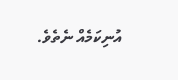އުނިކަމެއް ނެތެވެ.